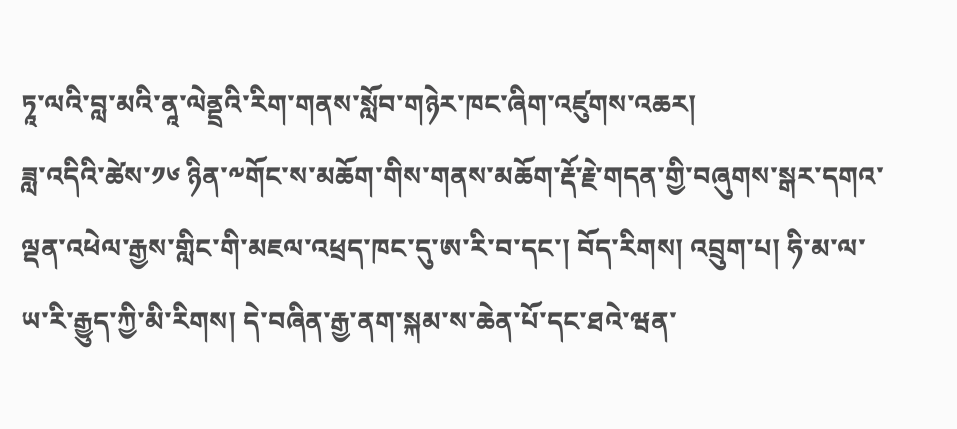ཏཱ་ལའི་བླ་མའི་ནཱ་ལེནྡྲའི་རིག་གནས་སློབ་གཉེར་ཁང་ཞིག་འཛུགས་འཆར།
ཟླ་འདིའི་ཚེས་༡༦ ཉིན་༸གོང་ས་མཆོག་གིས་གནས་མཆོག་རྡོ་རྗེ་གདན་གྱི་བཞུགས་སྒར་དགའ་ལྡན་འཕེལ་རྒྱས་གླིང་གི་མཇལ་འཕྲད་ཁང་དུ་ཨ་རི་བ་དང་། བོད་རིགས། འབྲུག་པ། ཧི་མ་ལ་ཡ་རི་རྒྱུད་ཀྱི་མི་རིགས། དེ་བཞིན་རྒྱ་ནག་སྐམ་ས་ཆེན་པོ་དང་ཐའེ་ཝན་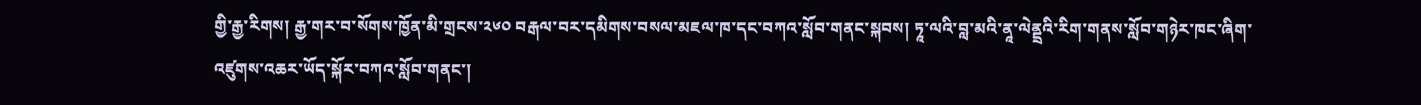གྱི་རྒྱ་རིགས། རྒྱ་གར་བ་སོགས་ཁྱོན་མི་གྲངས་༢༦༠ བརྒལ་བར་དམིགས་བསལ་མཇལ་ཁ་དང་བཀའ་སློབ་གནང་སྐབས། ཏཱ་ལའི་བླ་མའི་ནཱ་ལེནྡྲའི་རིག་གནས་སློབ་གཉེར་ཁང་ཞིག་འཛུགས་འཆར་ཡོད་སྐོར་བཀའ་སློབ་གནང་།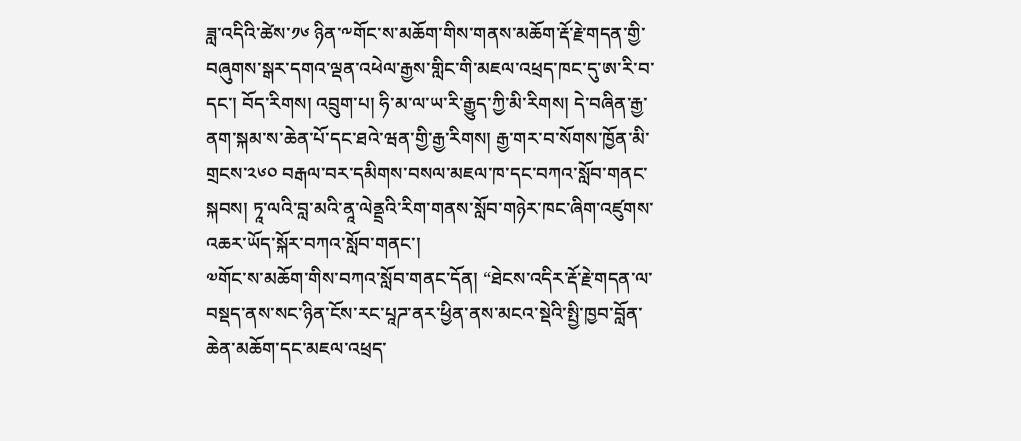ཟླ་འདིའི་ཚེས་༡༦ ཉིན་༸གོང་ས་མཆོག་གིས་གནས་མཆོག་རྡོ་རྗེ་གདན་གྱི་བཞུགས་སྒར་དགའ་ལྡན་འཕེལ་རྒྱས་གླིང་གི་མཇལ་འཕྲད་ཁང་དུ་ཨ་རི་བ་དང་། བོད་རིགས། འབྲུག་པ། ཧི་མ་ལ་ཡ་རི་རྒྱུད་ཀྱི་མི་རིགས། དེ་བཞིན་རྒྱ་ནག་སྐམ་ས་ཆེན་པོ་དང་ཐའེ་ཝན་གྱི་རྒྱ་རིགས། རྒྱ་གར་བ་སོགས་ཁྱོན་མི་གྲངས་༢༦༠ བརྒལ་བར་དམིགས་བསལ་མཇལ་ཁ་དང་བཀའ་སློབ་གནང་སྐབས། ཏཱ་ལའི་བླ་མའི་ནཱ་ལེནྡྲའི་རིག་གནས་སློབ་གཉེར་ཁང་ཞིག་འཛུགས་འཆར་ཡོད་སྐོར་བཀའ་སློབ་གནང་།
༧གོང་ས་མཆོག་གིས་བཀའ་སློབ་གནང་དོན། “ཐེངས་འདིར་རྡོ་རྗེ་གདན་ལ་བསྡད་ནས་སང་ཉིན་ངོས་རང་པཱཌ་ནར་ཕྱིན་ནས་མངའ་སྡེའི་སྤྱི་ཁྱབ་བློན་ཆེན་མཆོག་དང་མཇལ་འཕྲད་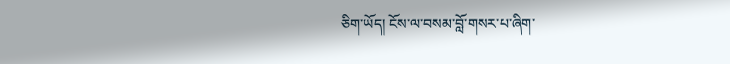ཅིག་ཡོད། ངོས་ལ་བསམ་བློ་གསར་པ་ཞིག་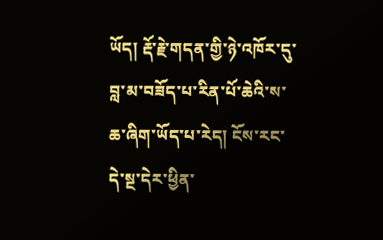ཡོད། རྡོ་རྗེ་གདན་གྱི་ཉེ་འཁོར་དུ་བླ་མ་བཟོད་པ་རིན་པོ་ཆེའི་ས་ཆ་ཞིག་ཡོད་པ་རེད། ངོས་རང་དེ་སྔ་དེར་ཕྱིན་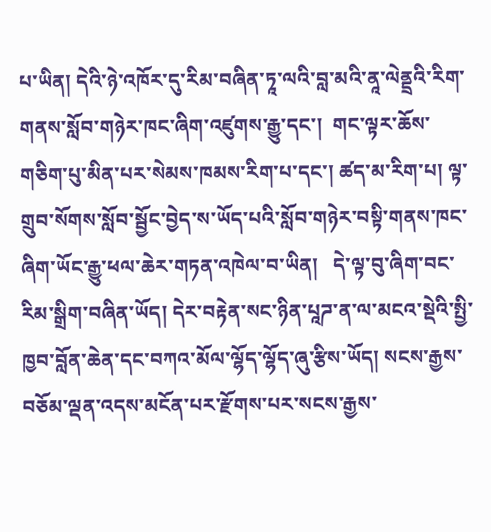པ་ཡིན། དེའི་ཉེ་འཁོར་དུ་རིམ་བཞིན་ཏཱ་ལའི་བླ་མའི་ནཱ་ལེནྡྲའི་རིག་གནས་སློབ་གཉེར་ཁང་ཞིག་འཛུགས་རྒྱུ་དང་།  གང་ལྟར་ཆོས་གཅིག་པུ་མིན་པར་སེམས་ཁམས་རིག་པ་དང་། ཚད་མ་རིག་པ། ལྟ་གྲུབ་སོགས་སློབ་སྦྱོང་བྱེད་ས་ཡོད་པའི་སློབ་གཉེར་བསྟི་གནས་ཁང་ཞིག་ཡོང་རྒྱུ་ཕལ་ཆེར་གཏན་འཁེལ་བ་ཡིན།   དེ་ལྟ་བུ་ཞིག་བང་རིམ་སྒྲིག་བཞིན་ཡོད། དེར་བརྟེན་སང་ཉིན་པཱཌ་ན་ལ་མངའ་སྡེའི་སྤྱི་ཁྱབ་བློན་ཆེན་དང་བཀའ་མོལ་ལྷོད་ལྷོད་ཞུ་རྩིས་ཡོད། སངས་རྒྱས་བཅོམ་ལྡན་འདས་མངོན་པར་རྫོགས་པར་སངས་རྒྱས་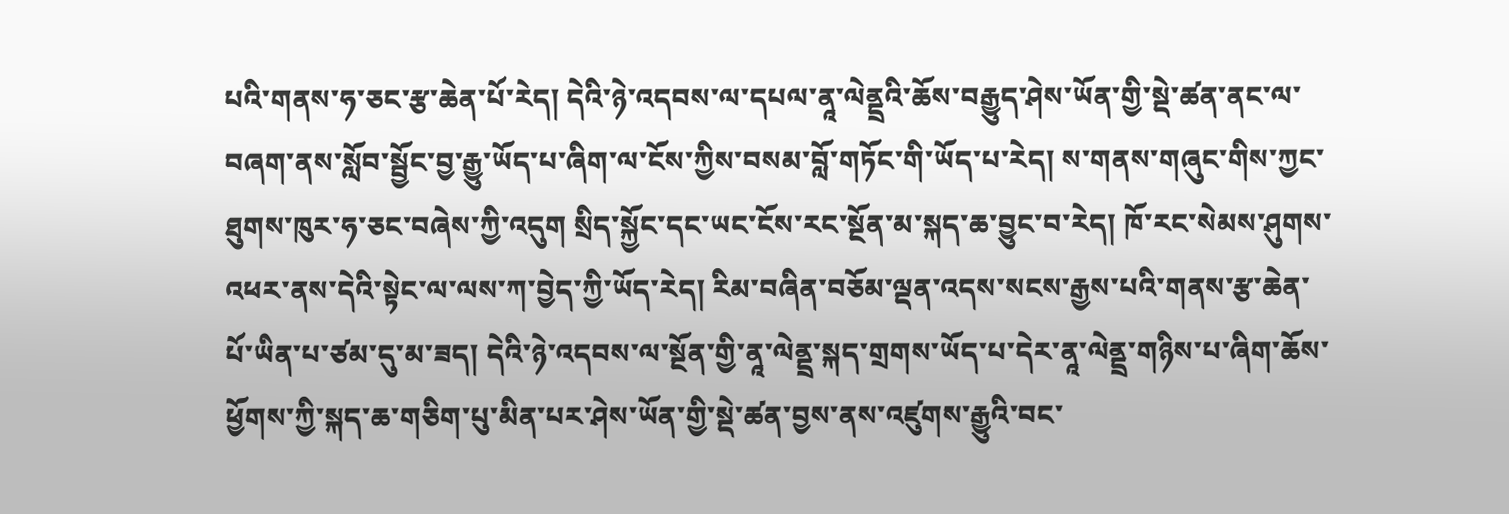པའི་གནས་ཧ་ཅང་རྩ་ཆེན་པོ་རེད། དེའི་ཉེ་འདབས་ལ་དཔལ་ནཱ་ལེནྡྲའི་ཆོས་བརྒྱུད་ཤེས་ཡོན་གྱི་སྡེ་ཚན་ནང་ལ་བཞག་ནས་སློབ་སྦྱོང་བྱ་རྒྱུ་ཡོད་པ་ཞིག་ལ་ངོས་ཀྱིས་བསམ་བློ་གཏོང་གི་ཡོད་པ་རེད། ས་གནས་གཞུང་གིས་ཀྱང་ཐུགས་ཁུར་ཧ་ཅང་བཞེས་ཀྱི་འདུག སྲིད་སྐྱོང་དང་ཡང་ངོས་རང་སྔོན་མ་སྐད་ཆ་བྱུང་བ་རེད། ཁོ་རང་སེམས་ཤུགས་འཕར་ནས་དེའི་སྟེང་ལ་ལས་ཀ་བྱེད་ཀྱི་ཡོད་རེད། རིམ་བཞིན་བཅོམ་ལྡན་འདས་སངས་རྒྱས་པའི་གནས་རྩ་ཆེན་པོ་ཡིན་པ་ཙམ་དུ་མ་ཟད། དེའི་ཉེ་འདབས་ལ་སྔོན་གྱི་ནཱ་ལེནྡྲ་སྐད་གྲགས་ཡོད་པ་དེར་ནཱ་ལེནྡྲ་གཉིས་པ་ཞིག་ཆོས་ཕྱོགས་ཀྱི་སྐད་ཆ་གཅིག་པུ་མིན་པར་ཤེས་ཡོན་གྱི་སྡེ་ཚན་བྱས་ནས་འཛུགས་རྒྱུའི་བང་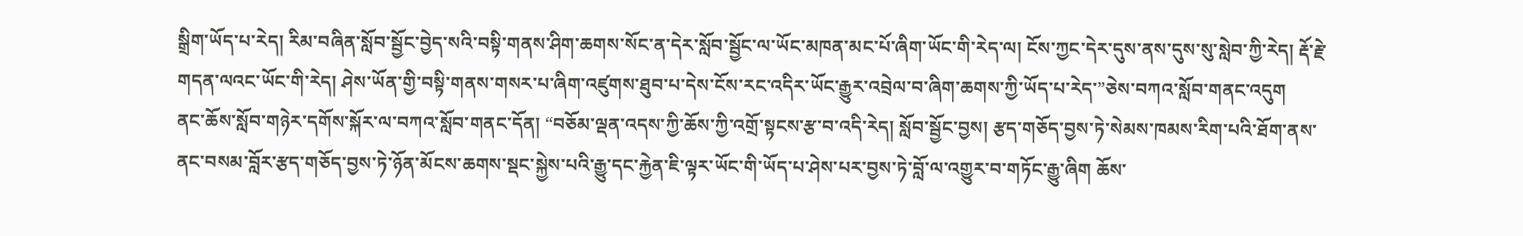སྒྲིག་ཡོད་པ་རེད། རིམ་བཞིན་སློབ་སྦྱོང་བྱེད་སའི་བསྟི་གནས་ཤིག་ཆགས་སོང་ན་དེར་སློབ་སྦྱོང་ལ་ཡོང་མཁན་མང་པོ་ཞིག་ཡོང་གི་རེད་ལ། ངོས་ཀྱང་དེར་དུས་ནས་དུས་སུ་སླེབ་ཀྱི་རེད། རྡོ་རྗེ་གདན་ལའང་ཡོང་གི་རེད། ཤེས་ཡོན་གྱི་བསྟི་གནས་གསར་པ་ཞིག་འཛུགས་ཐུབ་པ་དེས་ངོས་རང་འདིར་ཡོང་རྒྱུར་འབྲེལ་བ་ཞིག་ཆགས་ཀྱི་ཡོད་པ་རེད་”ཅེས་བཀའ་སློབ་གནང་འདུག
ནང་ཆོས་སློབ་གཉེར་དགོས་སྐོར་ལ་བཀའ་སློབ་གནང་དོན། “བཅོམ་ལྡན་འདས་ཀྱི་ཆོས་ཀྱི་འགྲོ་སྟངས་རྩ་བ་འདི་རེད། སློབ་སྦྱོང་བྱས། རྩད་གཅོད་བྱས་ཏེ་སེམས་ཁམས་རིག་པའི་ཐོག་ནས་ནང་བསམ་བློར་རྩད་གཅོད་བྱས་ཏེ་ཉོན་མོངས་ཆགས་སྡང་སྐྱེས་པའི་རྒྱུ་དང་རྐྱེན་ཇི་ལྟར་ཡོང་གི་ཡོད་པ་ཤེས་པར་བྱས་ཏེ་བློ་ལ་འགྱུར་བ་གཏོང་རྒྱུ་ཞིག ཆོས་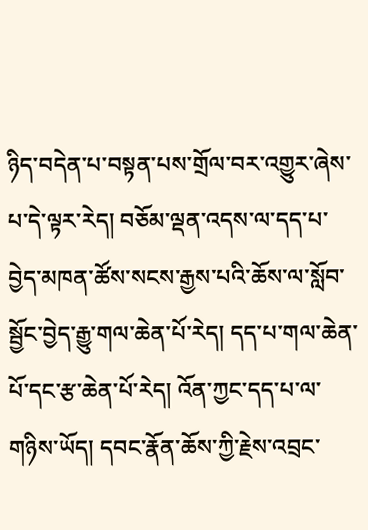ཉིད་བདེན་པ་བསྟན་པས་གྲོལ་བར་འགྱུར་ཞེས་པ་དེ་ལྟར་རེད། བཅོམ་ལྡན་འདས་ལ་དད་པ་བྱེད་མཁན་ཚོས་སངས་རྒྱས་པའི་ཆོས་ལ་སློབ་སྦྱོང་བྱེད་རྒྱུ་གལ་ཆེན་པོ་རེད། དད་པ་གལ་ཆེན་པོ་དང་རྩ་ཆེན་པོ་རེད། འོན་ཀྱང་དད་པ་ལ་གཉིས་ཡོད། དབང་རྣོན་ཆོས་ཀྱི་རྗེས་འབྲང་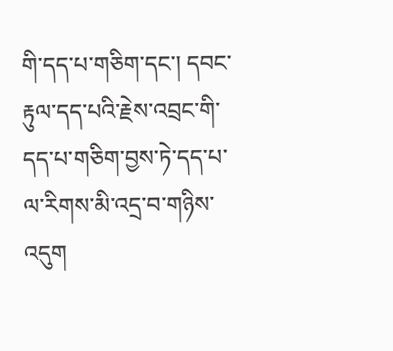གི་དད་པ་གཅིག་དང་། དབང་རྟུལ་དད་པའི་རྗེས་འབྲང་གི་དད་པ་གཅིག་བྱས་ཏེ་དད་པ་ལ་རིགས་མི་འདྲ་བ་གཉིས་འདུག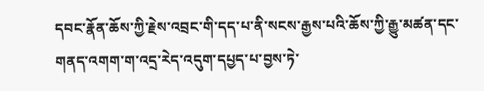དབང་རྣོན་ཆོས་ཀྱི་རྗེས་འབྲང་གི་དད་པ་ནི་སངས་རྒྱས་པའི་ཆོས་ཀྱི་རྒྱུ་མཚན་དང་གནད་འགག་ག་འདྲ་རེད་འདུག་དཔྱད་པ་བྱས་ཏེ་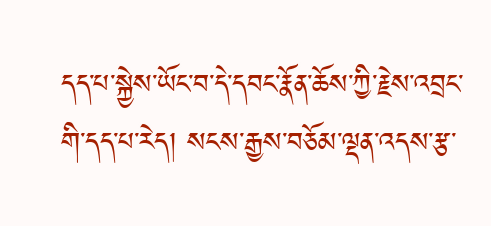དད་པ་སྐྱེས་ཡོང་བ་དེ་དབང་རྣོན་ཆོས་ཀྱི་རྗེས་འབྲང་གི་དད་པ་རེད། སངས་རྒྱས་བཅོམ་ལྡན་འདས་རྩ་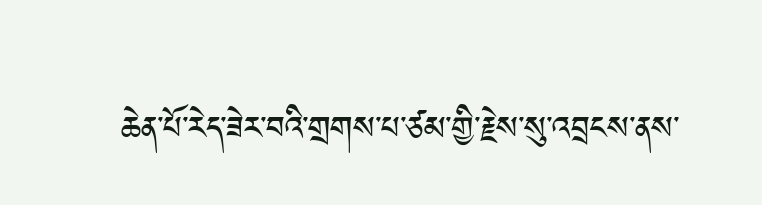ཆེན་པོ་རེད་ཟེར་བའི་གྲགས་པ་ཙམ་གྱི་རྗེས་སུ་འབྲངས་ནས་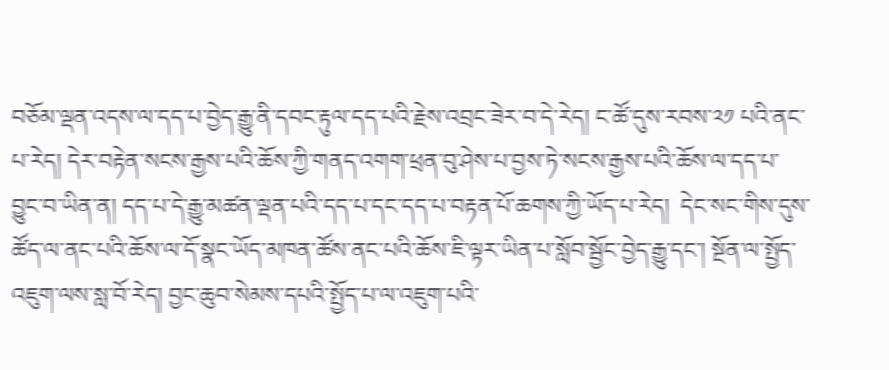བཅོམ་ལྡན་འདས་ལ་དད་པ་བྱེད་རྒྱུ་ནི་དབང་རྟུལ་དད་པའི་རྗེས་འབྲང་ཟེར་བ་དེ་རེད། ང་ཚོ་དུས་རབས་༢༡ པའི་ནང་པ་རེད། དེར་བརྟེན་སངས་རྒྱས་པའི་ཆོས་ཀྱི་གནད་འགག་ཕྲན་བུ་ཤེས་པ་བྱས་ཏེ་སངས་རྒྱས་པའི་ཆོས་ལ་དད་པ་བྱུང་བ་ཡིན་ན། དད་པ་དེ་རྒྱུ་མཚན་ལྡན་པའི་དད་པ་དང་དད་པ་བརྟན་པོ་ཆགས་ཀྱི་ཡོད་པ་རེད།  དེང་སང་གིས་དུས་ཚོད་ལ་ནང་པའི་ཆོས་ལ་དོ་སྣང་ཡོད་མཁན་ཚོས་ནང་པའི་ཆོས་ཇི་ལྟར་ཡིན་པ་སློབ་སྦྱོང་བྱེད་རྒྱུ་དང་། སྔོན་ལ་སྤྱོད་འཇུག་ལས་སླ་བོ་རེད། བྱང་ཆུབ་སེམས་དཔའི་སྤྱོད་པ་ལ་འཇུག་པའི་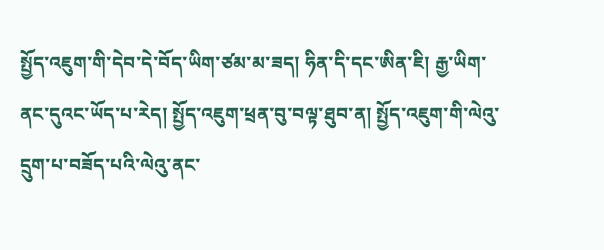སྤྱོད་འཇུག་གི་དེབ་དེ་བོད་ཡིག་ཙམ་མ་ཟད། ཧིན་དི་དང་ཨིན་ཇི། རྒྱ་ཡིག་ནང་དུའང་ཡོད་པ་རེད། སྤྱོད་འཇུག་ཕྲན་བུ་བལྟ་ཐུབ་ན། སྤྱོད་འཇུག་གི་ལེའུ་དྲུག་པ་བཟོད་པའི་ལེའུ་ནང་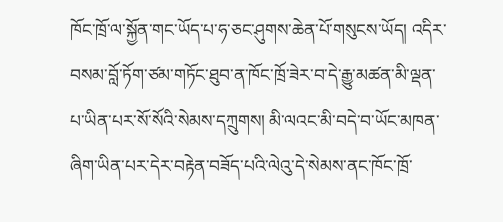ཁོང་ཁྲོ་ལ་སྐྱོན་གང་ཡོད་པ་ཧ་ཅང་ཤུགས་ཆེན་པོ་གསུངས་ཡོད། འདིར་བསམ་བློ་ཏོག་ཙམ་གཏོང་ཐུབ་ན་ཁོང་ཁྲོ་ཟེར་བ་དེ་རྒྱུ་མཚན་མི་ལྡན་པ་ཡིན་པར་སོ་སོའི་སེམས་དཀྲུགས། མི་ལའང་མི་བདེ་བ་ཡོང་མཁན་ཞིག་ཡིན་པར་དེར་བརྟེན་བཟོད་པའི་ལེའུ་དེ་སེམས་ནང་ཁོང་ཁྲོ་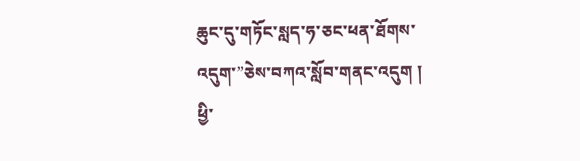ཆུང་དུ་གཏོང་སླད་ཧ་ཅང་ཕན་ཐོགས་འདུག་”ཅེས་བཀའ་སློབ་གནང་འདུག །
ཕྱི་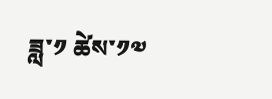ཟླ་༡ ཚེས་༡༧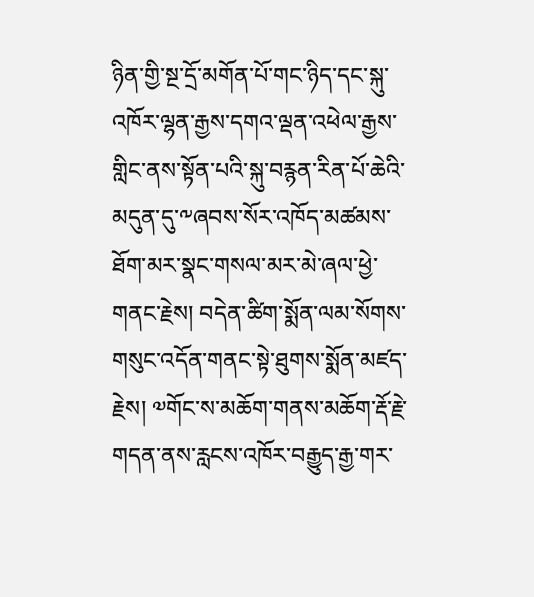ཉིན་གྱི་སྔ་དྲོ་མགོན་པོ་གང་ཉིད་དང་སྐུ་འཁོར་ལྷན་རྒྱས་དགའ་ལྡན་འཕེལ་རྒྱས་གླིང་ནས་སྟོན་པའི་སྐུ་བརྙན་རིན་པོ་ཆེའི་མདུན་དུ་༸ཞབས་སོར་འཁོད་མཚམས་ཐོག་མར་སྣང་གསལ་མར་མེ་ཞལ་ཕྱེ་གནང་རྗེས། བདེན་ཚིག་སྨོན་ལམ་སོགས་གསུང་འདོན་གནང་སྟེ་ཐུགས་སྨོན་མཛད་རྗེས། ༧གོང་ས་མཆོག་གནས་མཆོག་རྡོ་རྗེ་གདན་ནས་རླངས་འཁོར་བརྒྱུད་རྒྱ་གར་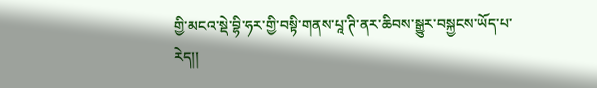གྱི་མངའ་སྡེ་བྷི་ཧར་གྱི་བསྟི་གནས་པཱ་ཊི་ནར་ཆིབས་སྒྱུར་བསྐྱངས་ཡོད་པ་རེད།།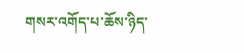གསར་འགོད་པ་ཆོས་ཉིད་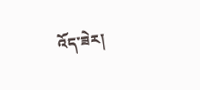འོད་ཟེར།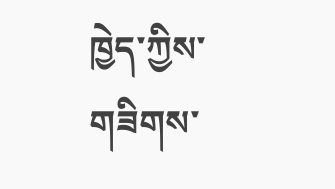ཁྱེད་ཀྱིས་གཟིགས་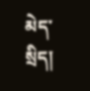མེད་སྲིད།